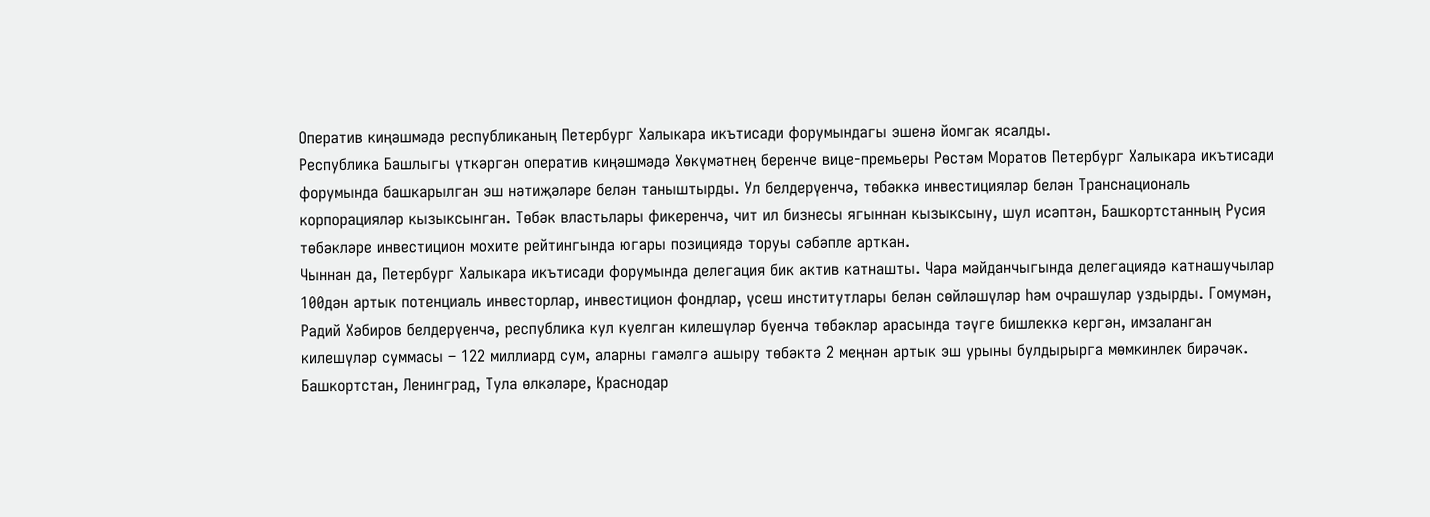Оператив киңәшмәдә республиканың Петербург Халыкара икътисади форумындагы эшенә йомгак ясалды.
Республика Башлыгы үткәргән оператив киңәшмәдә Хөкүмәтнең беренче вице-премьеры Рөстәм Моратов Петербург Халыкара икътисади форумында башкарылган эш нәтиҗәләре белән таныштырды. Ул белдерүенчә, төбәккә инвестицияләр белән Транснациональ корпорацияләр кызыксынган. Төбәк властьлары фикеренчә, чит ил бизнесы ягыннан кызыксыну, шул исәптән, Башкортстанның Русия төбәкләре инвестицион мохите рейтингында югары позициядә торуы сәбәпле арткан.
Чыннан да, Петербург Халыкара икътисади форумында делегация бик актив катнашты. Чара мәйданчыгында делегациядә катнашучылар 100дән артык потенциаль инвесторлар, инвестицион фондлар, үсеш институтлары белән сөйләшүләр һәм очрашулар уздырды. Гомумән, Радий Хәбиров белдерүенчә, республика кул куелган килешүләр буенча төбәкләр арасында тәүге бишлеккә кергән, имзаланган килешүләр суммасы – 122 миллиард сум, аларны гамәлгә ашыру төбәктә 2 меңнән артык эш урыны булдырырга мөмкинлек бирәчәк. Башкортстан, Ленинград, Тула өлкәләре, Краснодар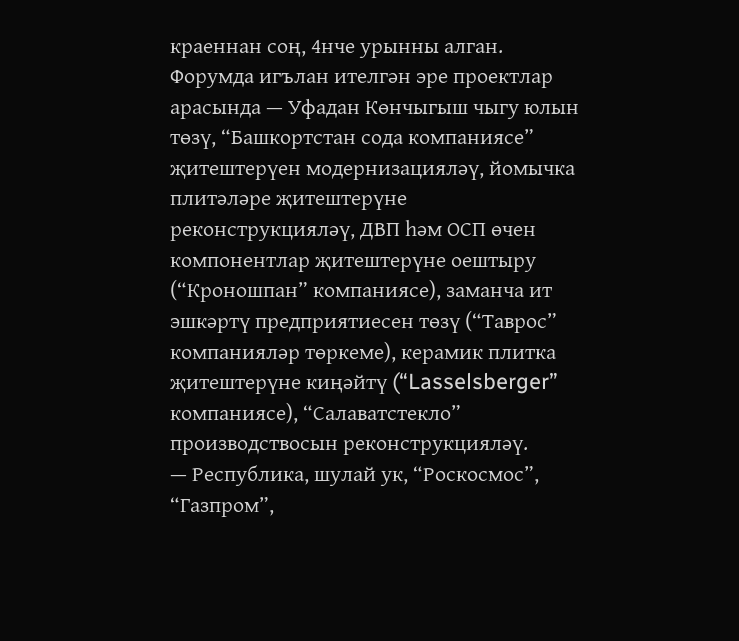краеннан соң, 4нче урынны алган.
Форумда игълан ителгән эре проектлар арасында — Уфадан Көнчыгыш чыгу юлын төзү, “Башкортстан сода компаниясе” җитештерүен модернизацияләү, йомычка плитәләре җитештерүне реконструкцияләү, ДВП һәм ОСП өчен компонентлар җитештерүне оештыру (“Кроношпан” компаниясе), заманча ит эшкәртү предприятиесен төзү (“Таврос” компанияләр төркеме), керамик плитка җитештерүне киңәйтү (“Lasselsberger” компаниясе), “Салаватстекло” производствосын реконструкцияләү.
— Республика, шулай ук, “Роскосмос”, “Газпром”,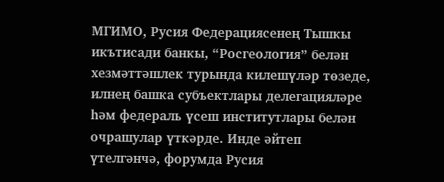МГИМО, Русия Федерациясенең Тышкы икътисади банкы, “Росгеология” белән хезмәттәшлек турында килешүләр төзеде, илнең башка субъектлары делегацияләре һәм федераль үсеш институтлары белән очрашулар үткәрде. Инде әйтеп үтелгәнчә, форумда Русия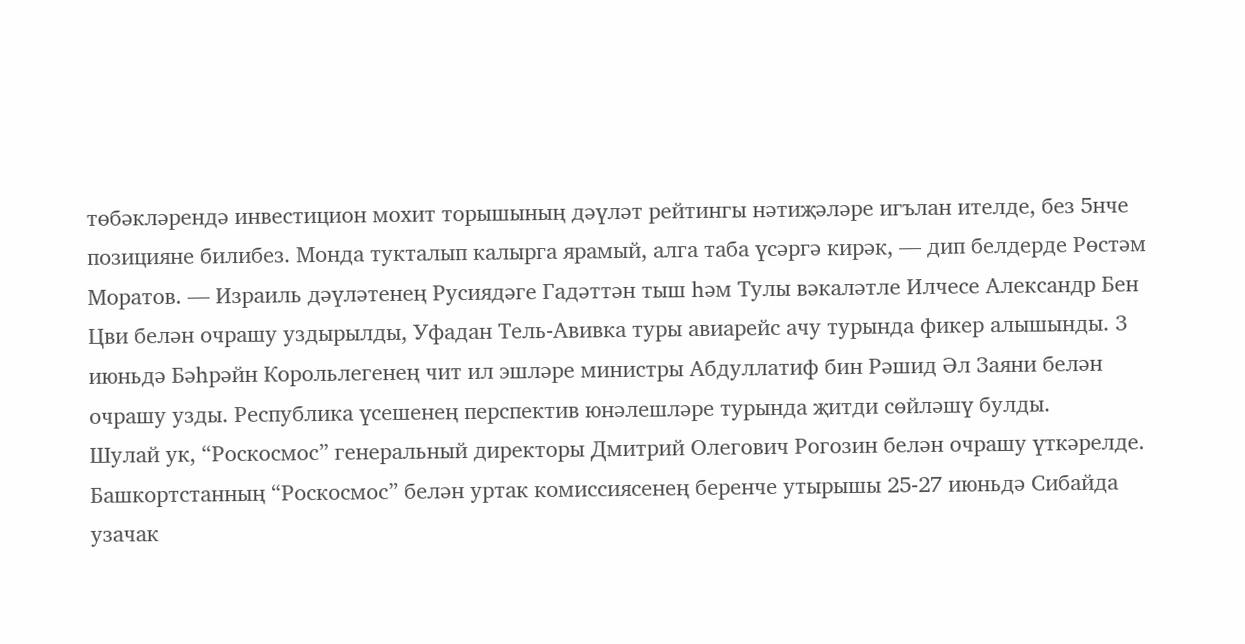төбәкләрендә инвестицион мохит торышының дәүләт рейтингы нәтиҗәләре игълан ителде, без 5нче позицияне билибез. Монда тукталып калырга ярамый, алга таба үсәргә кирәк, — дип белдерде Рөстәм Моратов. — Израиль дәүләтенең Русиядәге Гадәттән тыш һәм Тулы вәкаләтле Илчесе Александр Бен Цви белән очрашу уздырылды, Уфадан Тель-Авивка туры авиарейс ачу турында фикер алышынды. 3 июньдә Бәһрәйн Корольлегенең чит ил эшләре министры Абдуллатиф бин Рәшид Әл Заяни белән очрашу узды. Республика үсешенең перспектив юнәлешләре турында җитди сөйләшү булды.
Шулай ук, “Роскосмос” генеральный директоры Дмитрий Олегович Рогозин белән очрашу үткәрелде. Башкортстанның “Роскосмос” белән уртак комиссиясенең беренче утырышы 25-27 июньдә Сибайда узачак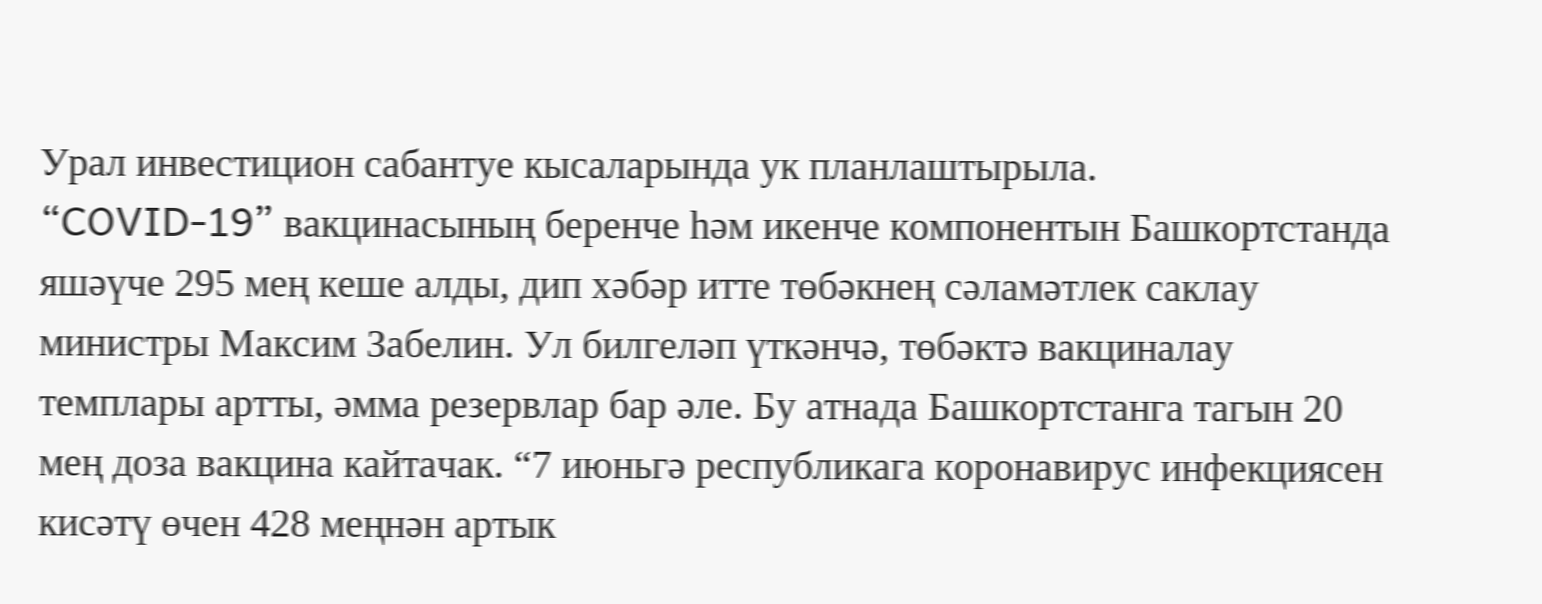Урал инвестицион сабантуе кысаларында ук планлаштырыла.
“COVID-19” вакцинасының беренче һәм икенче компонентын Башкортстанда яшәүче 295 мең кеше алды, дип хәбәр итте төбәкнең сәламәтлек саклау министры Максим Забелин. Ул билгеләп үткәнчә, төбәктә вакциналау темплары артты, әмма резервлар бар әле. Бу атнада Башкортстанга тагын 20 мең доза вакцина кайтачак. “7 июньгә республикага коронавирус инфекциясен кисәтү өчен 428 меңнән артык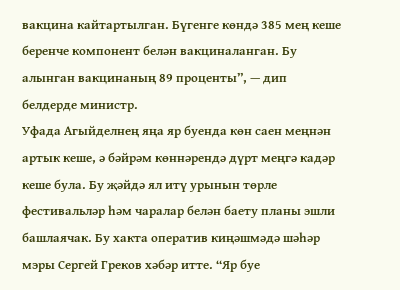вакцина кайтартылган. Бүгенге көндә 385 мең кеше беренче компонент белән вакциналанган. Бу алынган вакцинаның 89 проценты”, — дип белдерде министр.
Уфада Агыйделнең яңа яр буенда көн саен меңнән артык кеше, ә бәйрәм көннәрендә дүрт меңгә кадәр кеше була. Бу җәйдә ял итү урынын төрле фестивальләр һәм чаралар белән баету планы эшли башлаячак. Бу хакта оператив киңәшмәдә шәһәр мэры Сергей Греков хәбәр итте. “Яр буе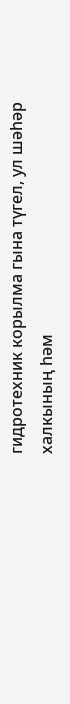гидротехник корылма гына түгел, ул шәһәр халкының һәм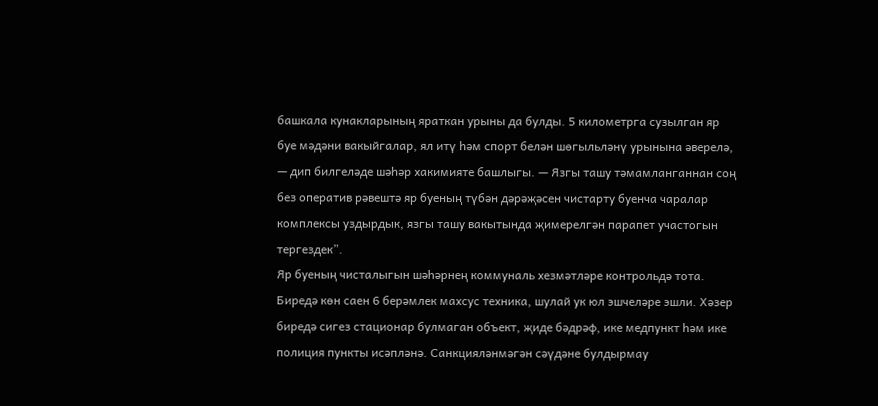башкала кунакларының яраткан урыны да булды. 5 километрга сузылган яр буе мәдәни вакыйгалар, ял итү һәм спорт белән шөгыльләнү урынына әверелә, — дип билгеләде шәһәр хакимияте башлыгы. — Язгы ташу тәмамланганнан соң без оператив рәвештә яр буеның түбән дәрәҗәсен чистарту буенча чаралар комплексы уздырдык, язгы ташу вакытында җимерелгән парапет участогын тергездек”.
Яр буеның чисталыгын шәһәрнең коммуналь хезмәтләре контрольдә тота. Биредә көн саен 6 берәмлек махсус техника, шулай ук юл эшчеләре эшли. Хәзер биредә сигез стационар булмаган объект, җиде бәдрәф, ике медпункт һәм ике полиция пункты исәпләнә. Санкцияләнмәгән сәүдәне булдырмау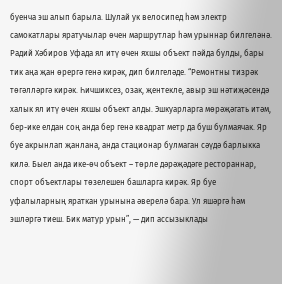буенча эш алып барыла. Шулай ук велосипед һәм электр самокатлары яратучылар өчен маршрутлар һәм урыннар билгеләнә.
Радий Хәбиров Уфада ял итү өчен яхшы объект пәйда булды, бары тик аңа җан өрергә генә кирәк, дип билгеләде. “Ремонтны тизрәк төгәлләргә кирәк. Һичшиксез, озак, җентекле, авыр эш нәтиҗәсендә халык ял итү өчен яхшы объект алды. Эшкуарларга мөрәҗәгать итәм, бер-ике елдан соң анда бер генә квадрат метр да буш булмаячак. Яр буе акрынлап җанлана, анда стационар булмаган сәүдә барлыкка килә. Быел анда ике-өч объект – төрле дәрәҗәдәге рестораннар, спорт объектлары төзелешен башларга кирәк. Яр буе уфалыларның яраткан урынына әверелә бара. Ул яшәргә һәм эшләргә тиеш. Бик матур урын”, — дип ассызыклады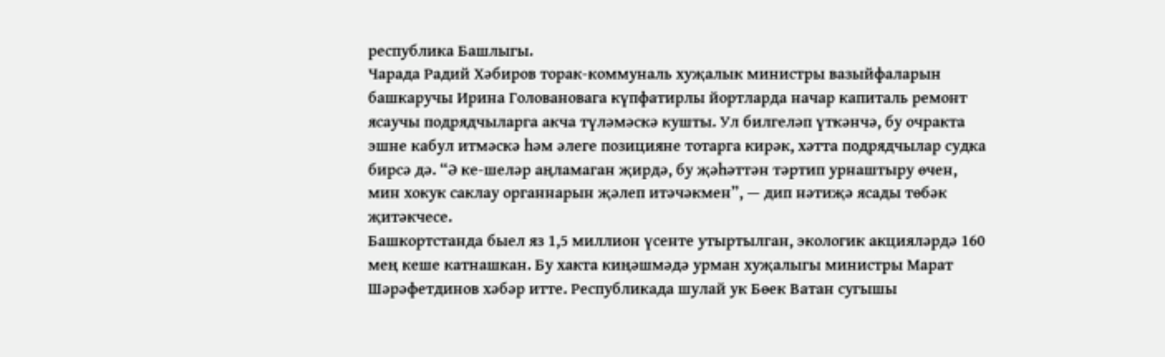республика Башлыгы.
Чарада Радий Хәбиров торак-коммуналь хуҗалык министры вазыйфаларын башкаручы Ирина Головановага күпфатирлы йортларда начар капиталь ремонт ясаучы подрядчыларга акча түләмәскә кушты. Ул билгеләп үткәнчә, бу очракта эшне кабул итмәскә һәм әлеге позицияне тотарга кирәк, хәтта подрядчылар судка бирсә дә. “Ә ке-шеләр аңламаган җирдә, бу җәһәттән тәртип урнаштыру өчен, мин хокук саклау органнарын җәлеп итәчәкмен”, — дип нәтиҗә ясады төбәк җитәкчесе.
Башкортстанда быел яз 1,5 миллион үсенте утыртылган, экологик акцияләрдә 160 мең кеше катнашкан. Бу хакта киңәшмәдә урман хуҗалыгы министры Марат Шәрәфетдинов хәбәр итте. Республикада шулай ук Бөек Ватан сугышы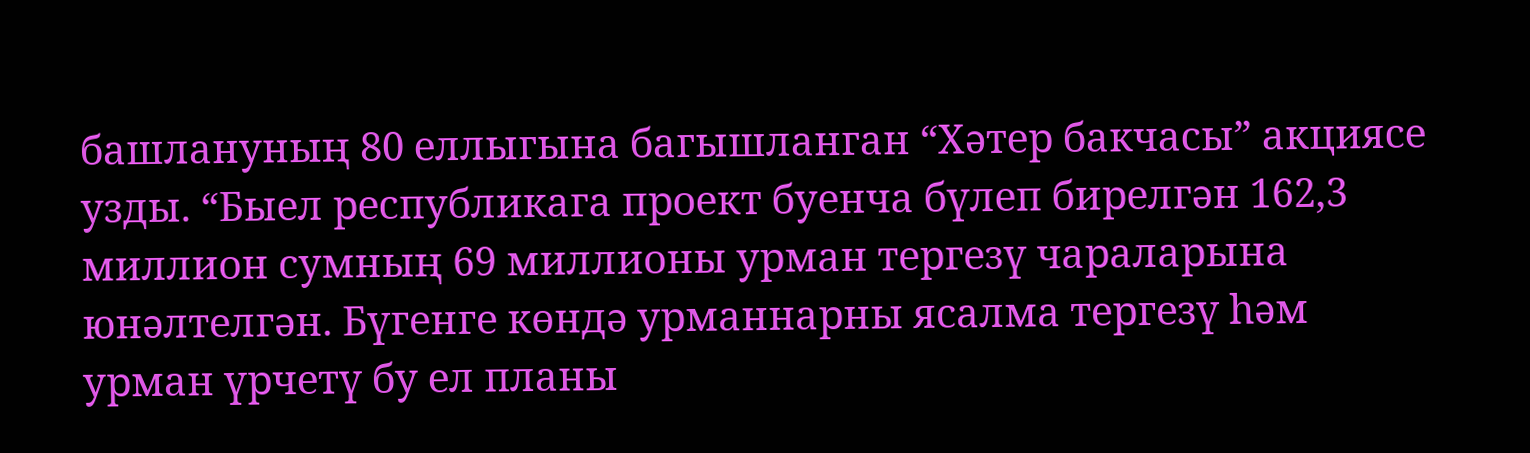башлануның 80 еллыгына багышланган “Хәтер бакчасы” акциясе узды. “Быел республикага проект буенча бүлеп бирелгән 162,3 миллион сумның 69 миллионы урман тергезү чараларына юнәлтелгән. Бүгенге көндә урманнарны ясалма тергезү һәм урман үрчетү бу ел планы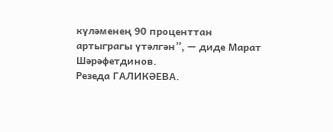күләменең 90 проценттан артыграгы үтәлгән”, — диде Марат Шәрәфетдинов.
Резеда ГАЛИКӘЕВА.